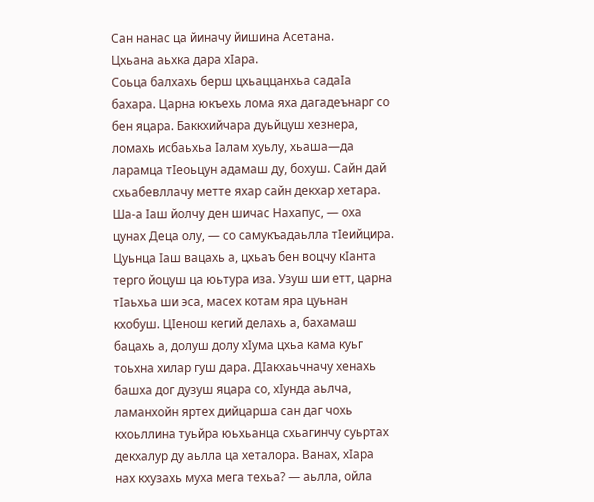Сан нанас ца йиначу йишина Асетана.
Цхьана аьхка дара хIара.
Соьца балхахь берш цхьаццанхьа садаIа бахара. Царна юкъехь лома яха дагадеънарг со бен яцара. Баккхийчара дуьйцуш хезнера, ломахь исбаьхьа Iалам хуьлу, хьаша—да ларамца тIеоьцун адамаш ду, бохуш. Сайн дай схьабевллачу метте яхар сайн декхар хетара. Ша-а Iаш йолчу ден шичас Нахапус, — оха цунах Деца олу, — со самукъадаьлла тIеийцира. Цуьнца Iаш вацахь а, цхьаъ бен воцчу кIанта терго йоцуш ца юьтура иза. Узуш ши етт, царна тIаьхьа ши эса, масех котам яра цуьнан кхобуш. ЦIенош кегий делахь а, бахамаш бацахь а, долуш долу хIума цхьа кама куьг тоьхна хилар гуш дара. ДIакхаьчначу хенахь башха дог дузуш яцара со, хIунда аьлча, ламанхойн яртех дийцарша сан даг чохь кхоьллина туьйра юьхьанца схьагинчу суьртах декхалур ду аьлла ца хеталора. Ванах, хIара нах кхузахь муха мега техьа? — аьлла, ойла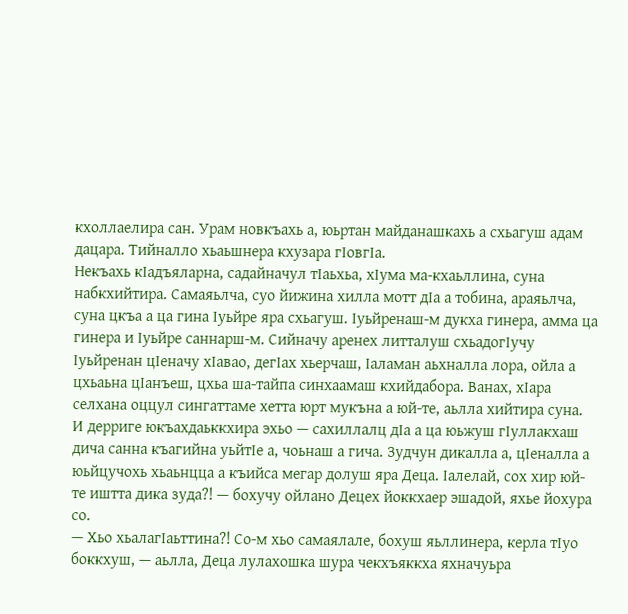кхоллаелира сан. Урам новкъахь а, юьртан майданашкахь а схьагуш адам дацара. Тийналло хьаьшнера кхузара гIовгIа.
Некъахь кIадъяларна, садайначул тIаьхьа, хIума ма-кхаьллина, суна набкхийтира. Самаяьлча, суо йижина хилла мотт дIа а тобина, араяьлча, суна цкъа а ца гина Iуьйре яра схьагуш. Iуьйренаш-м дукха гинера, амма ца гинера и Iуьйре саннарш-м. Сийначу аренех литталуш схьадогIучу Iуьйренан цIеначу хIавао, дегIах хьерчаш, Iаламан аьхналла лора, ойла а цхьаьна цIанъеш, цхьа ша-тайпа синхаамаш кхийдабора. Ванах, хIара селхана оццул сингаттаме хетта юрт мукъна а юй-те, аьлла хийтира суна. И дерриге юкъахдаьккхира эхьо — сахиллалц дIа а ца юьжуш гIуллакхаш дича санна къагийна уьйтIе а, чоьнаш а гича. Зудчун дикалла а, цIеналла а юьйцучохь хьаьнцца а къийса мегар долуш яра Деца. Iалелай, сох хир юй-те иштта дика зуда?! — бохучу ойлано Децех йоккхаер эшадой, яхье йохура со.
— Хьо хьалагIаьттина?! Со-м хьо самаялале, бохуш яьллинера, керла тIуо боккхуш, — аьлла, Деца лулахошка шура чекхъяккха яхначуьра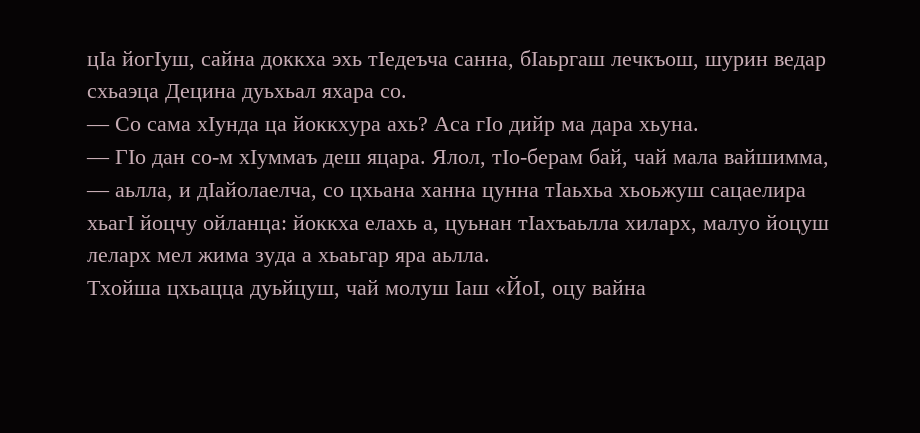цIа йогIуш, сайна доккха эхь тIедеъча санна, бIаьргаш лечкъош, шурин ведар схьаэца Децина дуьхьал яхара со.
— Со сама хIунда ца йоккхура ахь? Аса гIо дийр ма дара хьуна.
— ГIо дан со-м хIуммаъ деш яцара. Ялол, тIо-берам бай, чай мала вайшимма, — аьлла, и дIайолаелча, со цхьана ханна цунна тIаьхьа хьоьжуш сацаелира хьагI йоцчу ойланца: йоккха елахь а, цуьнан тIахъаьлла хиларх, малуо йоцуш леларх мел жима зуда а хьаьгар яра аьлла.
Тхойша цхьацца дуьйцуш, чай молуш Iаш «ЙоI, оцу вайна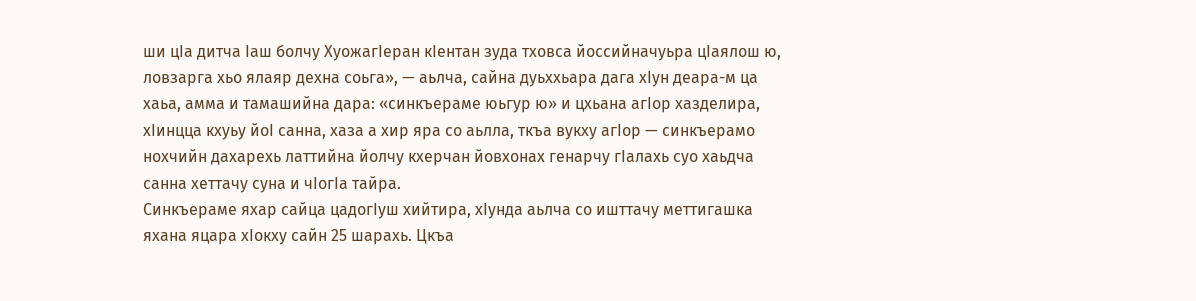ши цIа дитча Iаш болчу ХуожагIеран кIентан зуда тховса йоссийначуьра цIаялош ю, ловзарга хьо ялаяр дехна соьга», — аьлча, сайна дуьххьара дага хIун деара-м ца хаьа, амма и тамашийна дара: «синкъераме юьгур ю» и цхьана агIор хазделира, хIинцца кхуьу йоI санна, хаза а хир яра со аьлла, ткъа вукху агIор — синкъерамо нохчийн дахарехь латтийна йолчу кхерчан йовхонах генарчу гIалахь суо хаьдча санна хеттачу суна и чIогIа тайра.
Синкъераме яхар сайца цадогIуш хийтира, хIунда аьлча со ишттачу меттигашка яхана яцара хIокху сайн 25 шарахь. Цкъа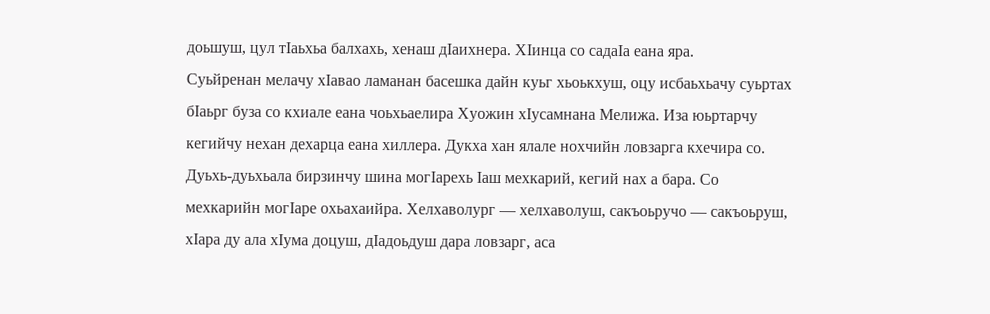доьшуш, цул тIаьхьа балхахь, хенаш дIаихнера. ХIинца со садаIа еана яра.
Суьйренан мелачу хIавао ламанан басешка дайн куьг хьоькхуш, оцу исбаьхьачу суьртах бIаьрг буза со кхиале еана чоьхьаелира Хуожин хIусамнана Мелижа. Иза юьртарчу кегийчу нехан дехарца еана хиллера. Дукха хан ялале нохчийн ловзарга кхечира со. Дуьхь-дуьхьала бирзинчу шина могIарехь Iаш мехкарий, кегий нах а бара. Со мехкарийн могIаре охьахаийра. Хелхаволург — хелхаволуш, сакъоьручо — сакъоьруш, хIара ду ала хIума доцуш, дIадоьдуш дара ловзарг, аса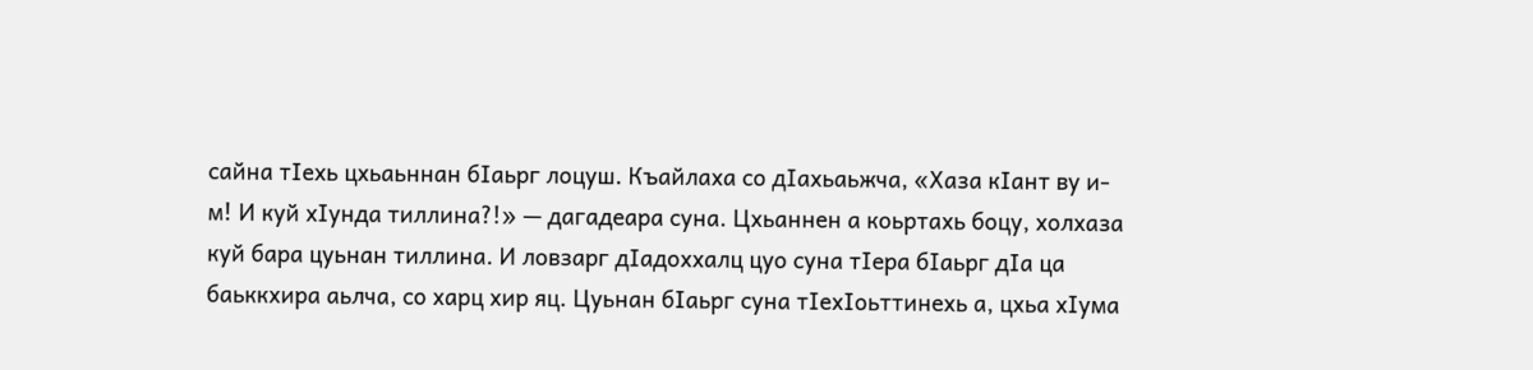сайна тIехь цхьаьннан бIаьрг лоцуш. Къайлаха со дIахьаьжча, «Хаза кIант ву и-м! И куй хIунда тиллина?!» — дагадеара cуна. Цхьаннен а коьртахь боцу, холхаза куй бара цуьнан тиллина. И ловзарг дIадоххалц цуо суна тIера бIаьрг дIа ца баьккхира аьлча, со харц хир яц. Цуьнан бIаьрг суна тIехIоьттинехь а, цхьа хIума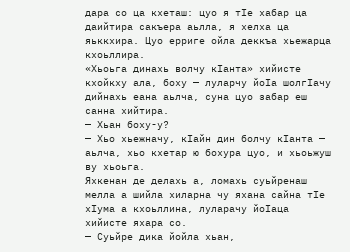дара со ца кхеташ: цуо я тIе хабар ца даийтира сакъера аьлла, я хелха ца яьккхира. Цуо ерриге ойла деккъа хьежарца кхоьллира.
«Хьоьга динахь волчу кIанта» хийисте кхойкху ала, боху — луларчу йоIа шолгIачу дийнахь еана аьлча, суна цуо забар еш санна хийтира.
— Хьан боху-у?
— Хьо хьежначу, кIайн дин болчу кIанта — аьлча, хьо кхетар ю бохура цуо, и хьоьжуш ву хьоьга.
Яхкенан де делахь а, ломахь суьйренаш мелла а шийла хиларна чу яхана сайна тIе хIума а кхоьллина, луларачу йоIаца хийисте яхара со.
— Суьйре дика йойла хьан,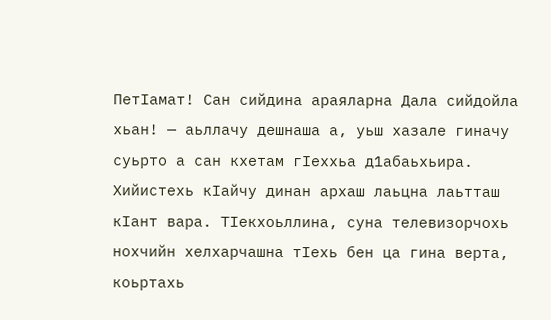ПетIамат! Сан сийдина араяларна Дала сийдойла хьан! — аьллачу дешнаша а, уьш хазале гиначу суьрто а сан кхетам гIеххьа д1абаьхьира. Хийистехь кIайчу динан архаш лаьцна лаьтташ кIант вара. ТIекхоьллина, суна телевизорчохь нохчийн хелхарчашна тIехь бен ца гина верта, коьртахь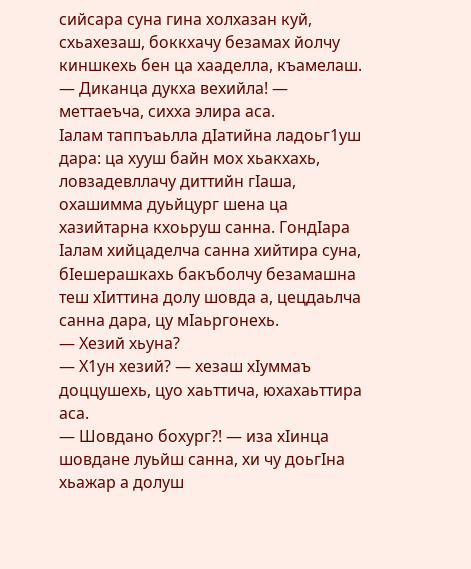сийсара суна гина холхазан куй, схьахезаш, боккхачу безамах йолчу киншкехь бен ца хааделла, къамелаш.
— Диканца дукха вехийла! — меттаеъча, сихха элира аса.
Iалам таппъаьлла дIатийна ладоьг1уш дара: ца хууш байн мох хьакхахь, ловзадевллачу диттийн гIаша, охашимма дуьйцург шена ца хазийтарна кхоьруш санна. ГондIара Iалам хийцаделча санна хийтира суна, бIешерашкахь бакъболчу безамашна теш хIиттина долу шовда а, цецдаьлча санна дара, цу мIаьргонехь.
— Хезий хьуна?
— Х1ун хезий? — хезаш хIуммаъ доццушехь, цуо хаьттича, юхахаьттира аса.
— Шовдано бохург?! — иза хIинца шовдане луьйш санна, хи чу доьгIна хьажар а долуш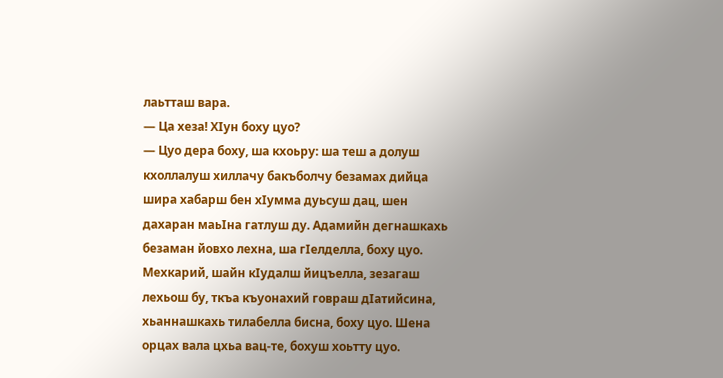лаьтташ вара.
— Ца хеза! ХIун боху цуо?
— Цуо дера боху, ша кхоьру: ша теш а долуш кхоллалуш хиллачу бакъболчу безамах дийца шира хабарш бен хIумма дуьсуш дац, шен дахаран маьIна гатлуш ду. Адамийн дегнашкахь безаман йовхо лехна, ша гIелделла, боху цуо. Мехкарий, шайн кIудалш йицъелла, зезагаш лехьош бу, ткъа къуонахий говраш дIатийсина, хьаннашкахь тилабелла бисна, боху цуо. Шена орцах вала цхьа вац-те, бохуш хоьтту цуо.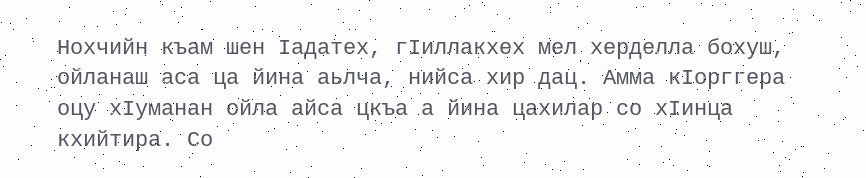Нохчийн къам шен Iадатех, гIиллакхех мел херделла бохуш, ойланаш аса ца йина аьлча, нийса хир дац. Амма кIорггера оцу хIуманан ойла айса цкъа а йина цахилар со хIинца кхийтира. Со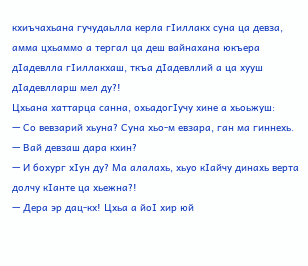кхиъчахьана гучудаьлла керла гIиллакх суна ца девза, амма цхьаммо а тергал ца деш вайнахана юкъера дIадевлла гIиллакхаш, ткъа дIадевллий а ца хууш дIадевлларш мел ду?!
Цхьана хаттарца санна, охьадогIучу хине а хьоьжуш:
— Со вевзарий хьуна? Суна хьо-м евзара, ган ма гиннехь.
— Вай девзаш дара кхин?
— И бохург хIун ду? Ма алалахь, хьуо кIайчу динахь верта долчу кIанте ца хьежна?!
— Дера эр дац-кх! Цхьа а йоI хир юй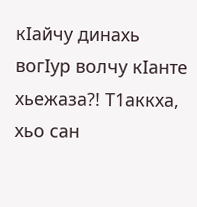кIайчу динахь вогIур волчу кIанте хьежаза?! Т1аккха, хьо сан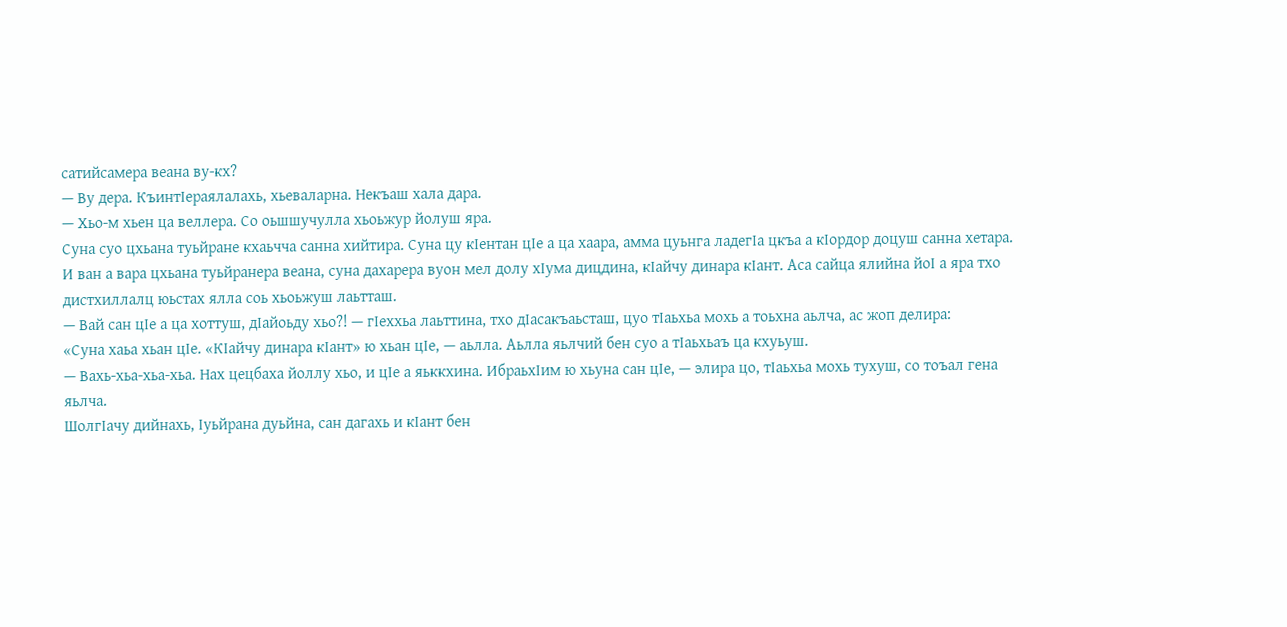сатийсамера веана ву-кх?
— Ву дера. КъинтIераялалахь, хьеваларна. Некъаш хала дара.
— Хьо-м хьен ца веллера. Со оьшшучулла хьоьжур йолуш яра.
Суна суо цхьана туьйране кхаьчча санна хийтира. Суна цу кIентан цIе а ца хаара, амма цуьнга ладегIа цкъа а кIордор доцуш санна хетара. И ван а вара цхьана туьйранера веана, суна дахарера вуон мел долу хIума дицдина, кIайчу динара кIант. Аса сайца ялийна йоI а яра тхо дистхиллалц юьстах ялла соь хьоьжуш лаьтташ.
— Вай сан цIе а ца хоттуш, дIайоьду хьо?! — гIеххьа лаьттина, тхо дIасакъаьсташ, цуо тIаьхьа мохь а тоьхна аьлча, ас жоп делира:
«Суна хаьа хьан цIе. «КIайчу динара кIант» ю хьан цIе, — аьлла. Аьлла яьлчий бен суо а тIаьхьаъ ца кхуьуш.
— Вахь-хьа-хьа-хьа. Нах цецбаха йоллу хьо, и цIе а яьккхина. ИбраьхIим ю хьуна сан цIе, — элира цо, тIаьхьа мохь тухуш, со тоъал гена яьлча.
ШолгIачу дийнахь, Iуьйрана дуьйна, сан дагахь и кIант бен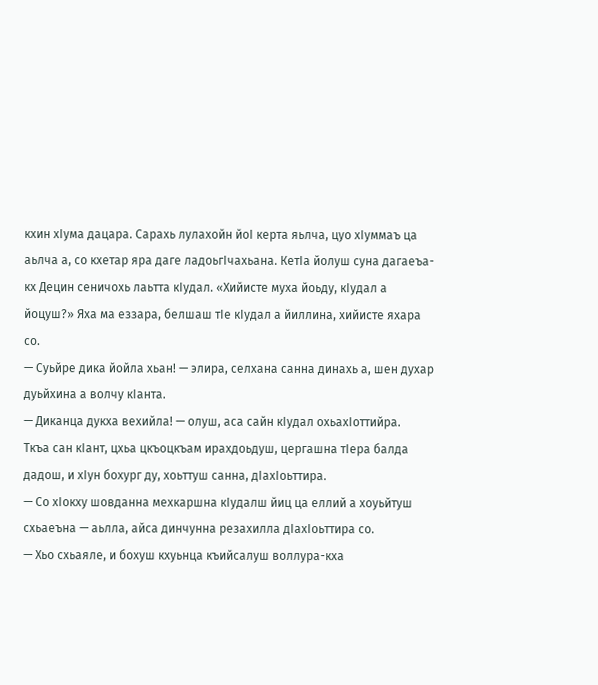кхин хIума дацара. Сарахь лулахойн йоI керта яьлча, цуо хIуммаъ ца аьлча а, со кхетар яра даге ладоьгIчахьана. КетIа йолуш суна дагаеъа-кх Децин сеничохь лаьтта кIудал. «Хийисте муха йоьду, кIудал а йоцуш?» Яха ма еззара, белшаш тIе кIудал а йиллина, хийисте яхара со.
— Суьйре дика йойла хьан! — элира, селхана санна динахь а, шен духар дуьйхина а волчу кIанта.
— Диканца дукха вехийла! — олуш, аса сайн кIудал охьахIоттийра.
Ткъа сан кIант, цхьа цкъоцкъам ирахдоьдуш, цергашна тIера балда дадош, и хIун бохург ду, хоьттуш санна, дIахIоьттира.
— Со хIокху шовданна мехкаршна кIудалш йиц ца еллий а хоуьйтуш схьаеъна — аьлла, айса динчунна резахилла дIахIоьттира со.
— Хьо схьаяле, и бохуш кхуьнца къийсалуш воллура-кха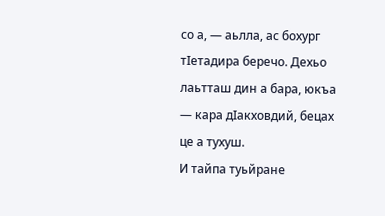со а, — аьлла, ас бохург тIетадира беречо. Дехьо лаьтташ дин а бара, юкъа — кара дIакховдий, бецах це а тухуш.
И тайпа туьйране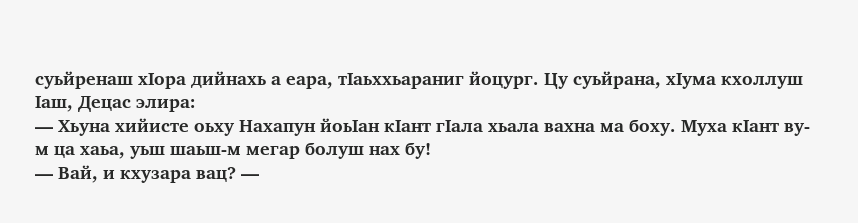суьйренаш хIора дийнахь а еара, тIаьххьараниг йоцург. Цу суьйрана, хIума кхоллуш Iаш, Децас элира:
— Хьуна хийисте оьху Нахапун йоьIан кIант гIала хьала вахна ма боху. Муха кIант ву-м ца хаьа, уьш шаьш-м мегар болуш нах бу!
— Вай, и кхузара вац? —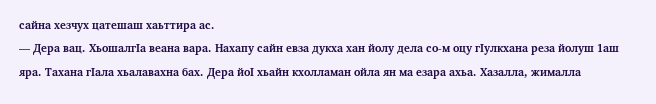сайна хезчух цатешаш хаьттира ас.
— Дера вац. ХьошалгIа веана вара. Нахапу сайн евза дукха хан йолу дела со-м оцу гIулкхана реза йолуш 1аш яра. Тахана гIала хьалавахна бах. Дера йоI хьайн кхолламан ойла ян ма езара ахьа. Хазалла, жималла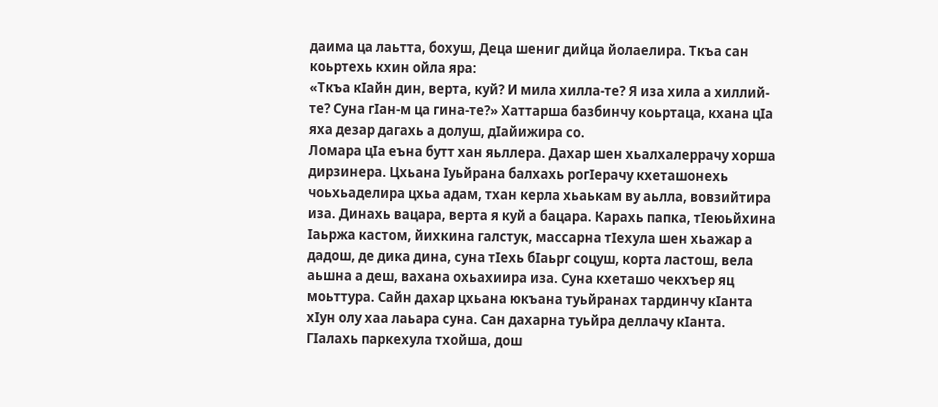даима ца лаьтта, бохуш, Деца шениг дийца йолаелира. Ткъа сан коьртехь кхин ойла яра:
«Ткъа кIайн дин, верта, куй? И мила хилла-те? Я иза хила а хиллий-те? Суна гIан-м ца гина-те?» Хаттарша базбинчу коьртаца, кхана цIа яха дезар дагахь а долуш, дIайижира со.
Ломара цIа еъна бутт хан яьллера. Дахар шен хьалхалеррачу хорша дирзинера. Цхьана Iуьйрана балхахь рогIерачу кхеташонехь чоьхьаделира цхьа адам, тхан керла хьаькам ву аьлла, вовзийтира иза. Динахь вацара, верта я куй а бацара. Карахь папка, тIеюьйхина Iаьржа кастом, йихкина галстук, массарна тIехула шен хьажар а дадош, де дика дина, суна тIехь бIаьрг соцуш, корта ластош, вела аьшна а деш, вахана охьахиира иза. Суна кхеташо чекхъер яц моьттура. Сайн дахар цхьана юкъана туьйранах тардинчу кIанта хIун олу хаа лаьара суна. Сан дахарна туьйра деллачу кIанта.
ГIалахь паркехула тхойша, дош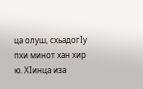ца олуш, схьадогIу пхи минот хан хир ю. ХIинца иза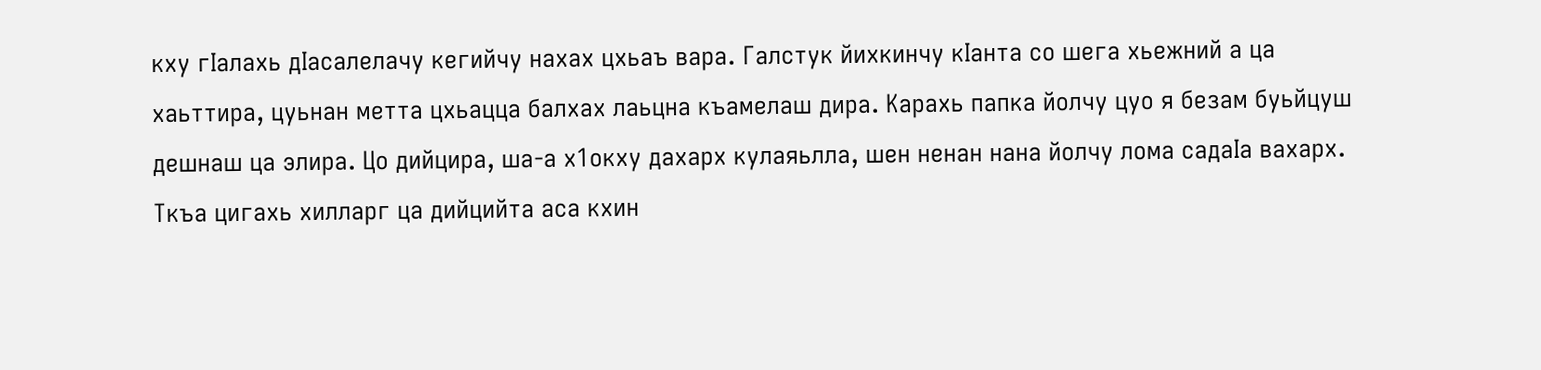кху гIалахь дIасалелачу кегийчу нахах цхьаъ вара. Галстук йихкинчу кIанта со шега хьежний а ца хаьттира, цуьнан метта цхьацца балхах лаьцна къамелаш дира. Карахь папка йолчу цуо я безам буьйцуш дешнаш ца элира. Цо дийцира, ша-а х1окху дахарх кулаяьлла, шен ненан нана йолчу лома садаIа вахарх. Ткъа цигахь хилларг ца дийцийта аса кхин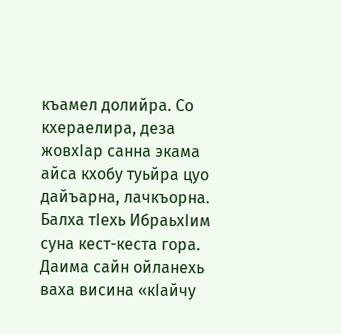къамел долийра. Со кхераелира, деза жовхIар санна экама айса кхобу туьйра цуо дайъарна, лачкъорна.
Балха тIехь ИбраьхIим суна кест-кеста гора. Даима сайн ойланехь ваха висина «кIайчу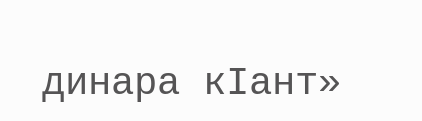динара кIант»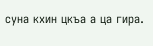суна кхин цкъа а ца гира.